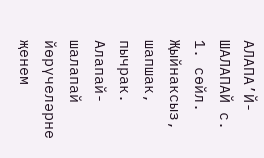АЛАПА’Й-ШАЛАПАЙ с. 1. сөйл. Җыйнаксыз, шапшак, пычрак. Алапай-шалапай йөрүчеләрне җенем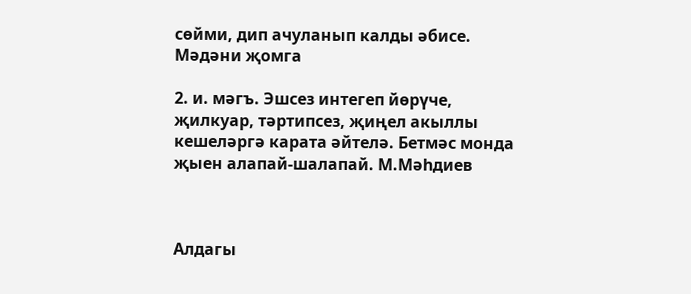сөйми, дип ачуланып калды әбисе. Мәдәни җомга

2. и. мәгъ. Эшсез интегеп йөрүче, җилкуар, тәртипсез, җиңел акыллы кешеләргә карата әйтелә. Бетмәс монда җыен алапай-шалапай. М.Мәһдиев



Алдагы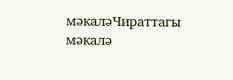мәкаләЧираттагы мәкалә